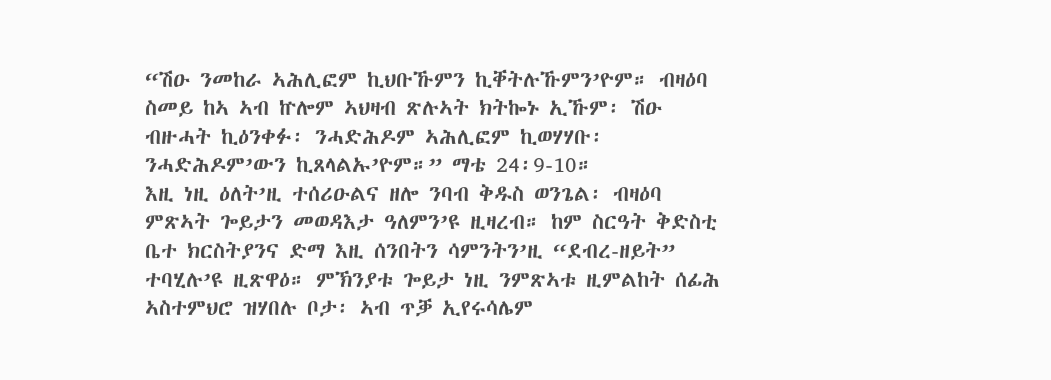“ሽዑ ንመከራ ኣሕሊፎም ኪህቡኹምን ኪቐትሉኹምን’ዮም። ብዛዕባ ስመይ ከኣ ኣብ ኵሎም ኣህዛብ ጽሉኣት ክትኰኑ ኢኹም፡ ሽዑ ብዙሓት ኪዕንቀፉ፡ ንሓድሕዶም ኣሕሊፎም ኪወሃሃቡ፡ ንሓድሕዶም’ውን ኪጸላልኡ’ዮም።” ማቴ 24፡9-10።
እዚ ነዚ ዕለት’ዚ ተሰሪዑልና ዘሎ ንባብ ቅዱስ ወንጌል፡ ብዛዕባ ምጽኣት ጐይታን መወዳእታ ዓለምን’ዩ ዚዛረብ። ከም ስርዓት ቅድስቲ ቤተ ክርስትያንና ድማ እዚ ሰንበትን ሳምንትን’ዚ “ደብረ-ዘይት” ተባሂሉ’ዩ ዚጽዋዕ። ምኽንያቱ ጐይታ ነዚ ንምጽኣቱ ዚምልከት ሰፊሕ ኣስተምህሮ ዝሃበሉ ቦታ፡ ኣብ ጥቓ ኢየሩሳሌም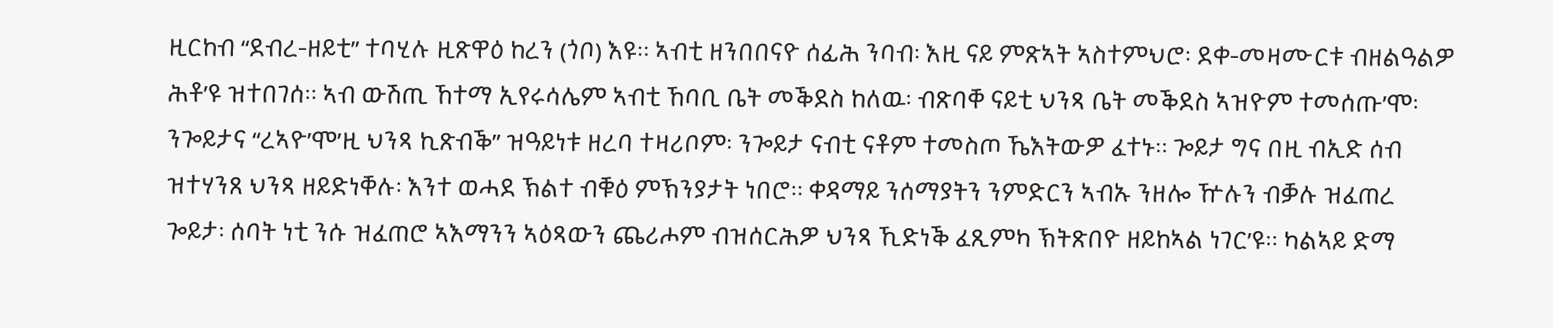ዚርከብ “ደብረ-ዘይቲ” ተባሂሉ ዚጽዋዕ ከረን (ጎቦ) እዩ። ኣብቲ ዘንበበናዮ ሰፊሕ ንባብ፡ እዚ ናይ ምጽኣት ኣስተምህሮ፡ ደቀ-መዛሙርቱ ብዘልዓልዎ ሕቶ’ዩ ዝተበገሰ። ኣብ ውሽጢ ኸተማ ኢየሩሳሌም ኣብቲ ኸባቢ ቤት መቕደስ ከለዉ፡ ብጽባቐ ናይቲ ህንጻ ቤት መቕደስ ኣዝዮም ተመሰጡ’ሞ፡ ንጐይታና “ረኣዮ’ሞ’ዚ ህንጻ ኪጽብቕ” ዝዓይነቱ ዘረባ ተዛሪቦም፡ ንጐይታ ናብቲ ናቶም ተመስጦ ኼእትውዎ ፈተኑ። ጐይታ ግና በዚ ብኢድ ሰብ ዝተሃንጸ ህንጻ ዘይድነቐሉ፡ እንተ ወሓደ ኽልተ ብቑዕ ምኽንያታት ነበሮ። ቀዳማይ ንሰማያትን ንምድርን ኣብኡ ንዘሎ ዅሉን ብቓሉ ዝፈጠረ ጐይታ፡ ሰባት ነቲ ንሱ ዝፈጠሮ ኣእማንን ኣዕጻውን ጨሪሖም ብዝሰርሕዎ ህንጻ ኺድነቕ ፈጺምካ ኽትጽበዮ ዘይከኣል ነገር’ዩ። ካልኣይ ድማ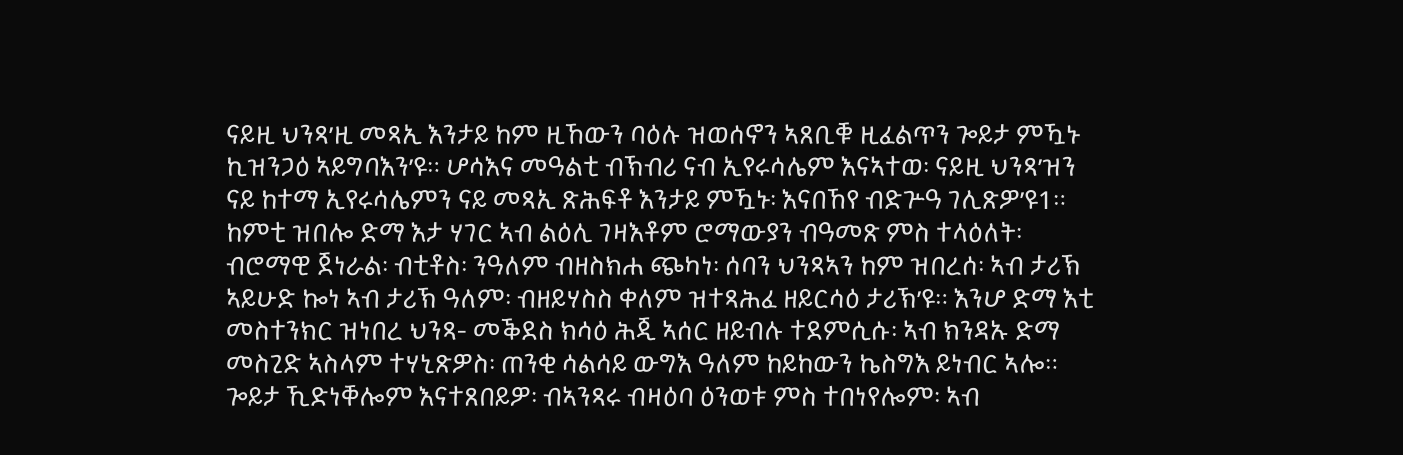ናይዚ ህንጻ’ዚ መጻኢ እንታይ ከም ዚኸውን ባዕሉ ዝወሰኖን ኣጸቢቑ ዚፈልጥን ጐይታ ምዃኑ ኪዝንጋዕ ኣይግባእን’ዩ። ሆሳእና መዓልቲ ብኽብሪ ናብ ኢየሩሳሌም እናኣተወ፡ ናይዚ ህንጻ’ዝን ናይ ከተማ ኢየሩሳሌምን ናይ መጻኢ ጽሕፍቶ እንታይ ምዃኑ፡ እናበኸየ ብድጕዓ ገሊጽዎ’ዩ1። ከምቲ ዝበሎ ድማ እታ ሃገር ኣብ ልዕሊ ገዛእቶም ሮማውያን ብዓመጽ ምስ ተላዕለት፡ ብሮማዊ ጀነራል፡ ብቲቶስ፡ ንዓለም ብዘስክሐ ጭካነ፡ ሰባን ህንጻኣን ከም ዝበረሰ፡ ኣብ ታሪኽ ኣይሁድ ኰነ ኣብ ታሪኽ ዓለም፡ ብዘይሃስስ ቀለም ዝተጻሕፈ ዘይርሳዕ ታሪኽ’ዩ። እንሆ ድማ እቲ መስተንክር ዝነበረ ህንጻ- መቕደስ ክሳዕ ሕጂ ኣሰር ዘይብሉ ተደምሲሱ፡ ኣብ ክንዳኡ ድማ መስጊድ ኣስላም ተሃኒጽዎስ፡ ጠንቂ ሳልሳይ ውግእ ዓለም ከይከውን ኬስግእ ይነብር ኣሎ።
ጐይታ ኺድነቐሎም እናተጸበይዎ፡ ብኣንጻሩ ብዛዕባ ዕንወቱ ምስ ተበነየሎም፡ ኣብ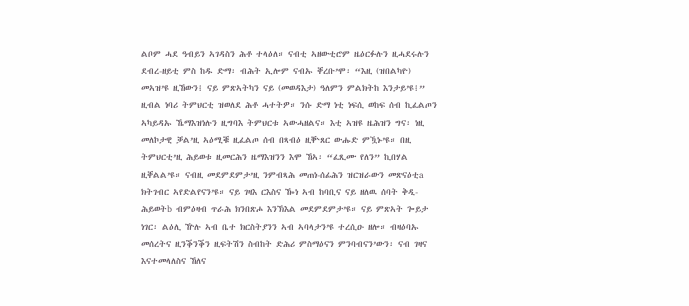ልቦም ሓደ ዓብይን ኣገዳስን ሕቶ ተላዕለ። ናብቲ ኣዘውቲሮም ዜዕርፉሉን ዚሓደሩሉን ደብረ-ዘይቲ ምስ ከዱ ድማ፡ ብሕት ኢሎም ናብኡ ቐረቡ’ሞ፡ “እዚ (ዝበልካዮ) መኣዝ’ዩ ዚኸውን፧ ናይ ምጽኣትካን ናይ (መወዳእታ) ዓለምን ምልክትከ እንታይ’ዩ፧” ዚብል ነባሪ ትምህርቲ ዝወለደ ሕቶ ሓተትዎ። ንሱ ድማ ነቲ ነፍሲ ወከፍ ሰብ ኪፈልጦን ኣካይዳኡ ኼማእዝነሉን ዚግባእ ትምህርቱ ኣውሓዘልና። እቲ ኣዝዩ ዜሕዝን ግና፡ ነዚ መለኮታዊ ቓል’ዚ ኣዕሚቑ ዚፈልጦ ሰብ በጻብዕ ዚቝጸር ውሑድ ምዃኑ’ዩ። በዚ ትምህርቲ’ዚ ሕይወቱ ዚመርሕን ዜማእዝንን እሞ ኸኣ፡ “ፈጺሙ የለን” ኪበሃል ዚቐልል’ዩ። ናብዚ መደምደምታ’ዚ ንምብጻሕ መጠነ-ሰፊሕን ዝርዝራውን መጽናዕቲa ክትገብር ኣየድልየናን’ዩ። ናይ ገዛእ ርእስና ዀነ ኣብ ከባቢና ናይ ዘለዉ ሰባት ቅዲ-ሕይወትb ብምዕዛብ ጥራሕ ክንበጽሖ እንኽእል መደምደምታ’ዩ። ናይ ምጽኣት ጐይታ ነገር፡ ልዕሊ ዅሉ ኣብ ቤተ ክርስትያንን ኣብ ኣባላታን’ዩ ተረሲዑ ዘሎ። ብዛዕባኡ መሰረትና ዚንቕንቕን ዚፍትሽን ስብከት ድሕሪ ምስማዕናን ምንባብናን’ውን፡ ናብ ገዛና እናተመላለስና ኸለና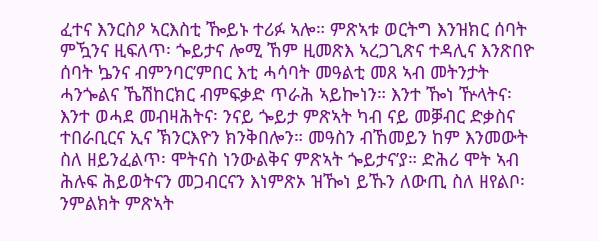ፈተና እንርስዖ ኣርእስቲ ዀይኑ ተሪፉ ኣሎ። ምጽኣቱ ወርትግ እንዝክር ሰባት ምዃንና ዚፍለጥ፡ ጐይታና ሎሚ ኸም ዚመጽእ ኣረጋጊጽና ተዳሊና እንጽበዮ ሰባት ኴንና ብምንባር’ምበር እቲ ሓሳባት መዓልቲ መጸ ኣብ መትንታት ሓንጐልና ኼሽከርክር ብምፍቃድ ጥራሕ ኣይኰነን። እንተ ዀነ ዅላትና፡ እንተ ወሓደ መብዛሕትና፡ ንናይ ጐይታ ምጽኣት ካብ ናይ መቓብር ድቃስና ተበራቢርና ኢና ኽንርእዮን ክንቅበሎን። መዓስን ብኸመይን ከም እንመውት ስለ ዘይንፈልጥ፡ ሞትናስ ነንውልቅና ምጽኣት ጐይታና’ያ። ድሕሪ ሞት ኣብ ሕሉፍ ሕይወትናን መጋብርናን እነምጽኦ ዝዀነ ይኹን ለውጢ ስለ ዘየልቦ፡ ንምልክት ምጽኣት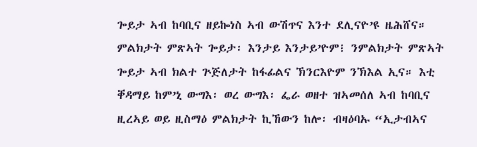ጐይታ ኣብ ከባቢና ዘይኰነስ ኣብ ውሽጥና እንተ ደሊናዮ’ዩ ዜሕሸና።
ምልክታት ምጽኣት ጐይታ፡ እንታይ እንታይ’ዮም፧ ንምልክታት ምጽኣት ጐይታ ኣብ ክልተ ጕጅለታት ከፋፊልና ኽንርእዮም ንኽእል ኢና። እቲ ቐዳማይ ከም’ኒ ውግእ፡ ወረ ውግእ፡ ፌራ ወዘተ ዝኣመሰለ ኣብ ከባቢና ዚረኣይ ወይ ዚስማዕ ምልክታት ኪኸውን ከሎ፡ ብዛዕባኡ “ኢታብኣና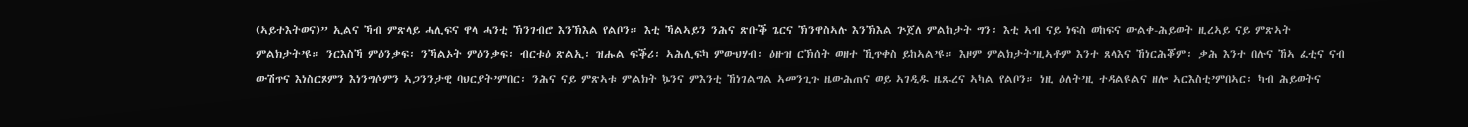(ኣይተእትወና)” ኢልና ኻብ ምጽላይ ሓሊፍና ዋላ ሓንቲ ኽንገብሮ እንኽእል የልቦን። እቲ ኻልኣይን ንሕና ጽቡቕ ጌርና ኽንዋስኣሉ እንኽእል ጕጀለ ምልከታት ግን፡ እቲ ኣብ ናይ ነፍስ ወከፍና ውልቀ-ሕይወት ዚረኣይ ናይ ምጽኣት ምልክታት’ዩ። ንርእስኻ ምዕንቃፍ፡ ንኻልኦት ምዕንቃፍ፡ ብርቱዕ ጽልኢ፡ ዝሑል ፍቕሪ፡ ኣሕሊፍካ ምውህሃብ፡ ዕዙዝ ርኽሰት ወዘተ ኺጥቀስ ይከኣል’ዩ። እዞም ምልክታት’ዚኣቶም እንተ ጸላእና ኸነርሕቖም፡ ቃሕ እንተ በሉና ኸኣ ፈቲና ናብ ውሽጥና እነስርጾምን እነንግሶምን ኣጋንንታዊ ባህርያት’ምበር፡ ንሕና ናይ ምጽኣቱ ምልክት ኴንና ምእንቲ ኸነገልግል ኣመንጊጉ ዜውሕጠና ወይ ኣገዲዱ ዜጹረና ኣካል የልቦን። ነዚ ዕለት’ዚ ተዳልዩልና ዘሎ ኣርእስቲ’ምበኣር፡ ካብ ሕይወትና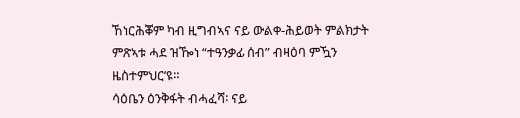ኸነርሕቖም ካብ ዚግብኣና ናይ ውልቀ-ሕይወት ምልክታት ምጽኣቱ ሓደ ዝዀነ “ተዓንቃፊ ሰብ” ብዛዕባ ምዃን ዜስተምህር’ዩ።
ሳዕቤን ዕንቅፋት ብሓፈሻ፡ ናይ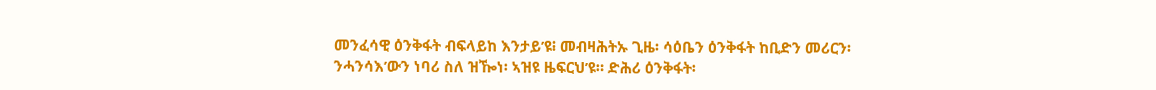መንፈሳዊ ዕንቅፋት ብፍላይከ እንታይ’ዩ፧ መብዛሕትኡ ጊዜ፡ ሳዕቤን ዕንቅፋት ከቢድን መሪርን፡ ንሓንሳእ’ውን ነባሪ ስለ ዝዀነ፡ ኣዝዩ ዜፍርህ’ዩ። ድሕሪ ዕንቅፋት፡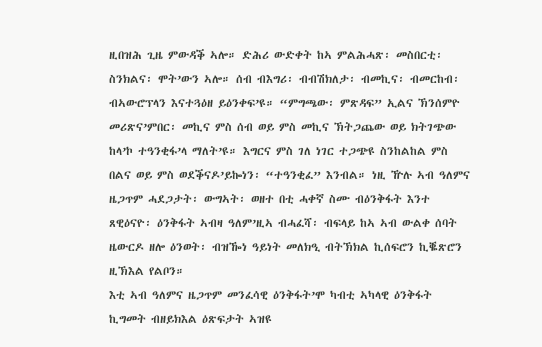ዚበዝሕ ጊዜ ምውዳቕ ኣሎ። ድሕሪ ውድቀት ከኣ ምልሕሓጽ፡ መስበርቲ፡ ስንክልና፡ ሞት’ውን ኣሎ። ሰብ ብእግሪ፡ ብብሽክለታ፡ ብመኪና፡ ብመርከብ፡ ብኣውሮፕላን እናተጓዕዘ ይዕንቀፍ’ዩ። “ምግጫው፡ ምጽዳፍ” ኢልና ኽንሰምዮ መሪጽና’ምበር፡ መኪና ምስ ሰብ ወይ ምስ መኪና ኽትጋጨው ወይ ክትገጭው ከላ’ኮ ተዓንቂፋ’ላ ማለት’ዩ። እግርና ምስ ገለ ነገር ተጋጭዩ ስንከልከል ምስ በልና ወይ ምስ ወደቕናዶ’ይኰነን፡ “ተዓንቂፈ” እንብል። ነዚ ዅሉ ኣብ ዓለምና ዜጋጥም ሓደጋታት፡ ውግኣት፡ ወዘተ በቲ ሓቀኛ ስሙ ብዕንቅፋት እንተ ጸዊዕናዮ፡ ዕንቅፋት ኣብዛ ዓለም’ዚኣ ብሓፈሻ፡ ብፍላይ ከኣ ኣብ ውልቀ ሰባት ዜውርዶ ዘሎ ዕንወት፡ ብዝዀነ ዓይነት መለክዒ ብትኽክል ኪሰፍሮን ኪቘጽሮን ዚኽእል የልቦን።
እቲ ኣብ ዓለምና ዜጋጥም መንፈሳዊ ዕንቅፋት’ሞ ካብቲ ኣካላዊ ዕንቅፋት ኪግመት ብዘይክእል ዕጽፍታት ኣዝዩ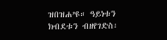ዝበዝሐ’ዩ። ዓይነቱን ክብደቱን ብዘየገድስ፡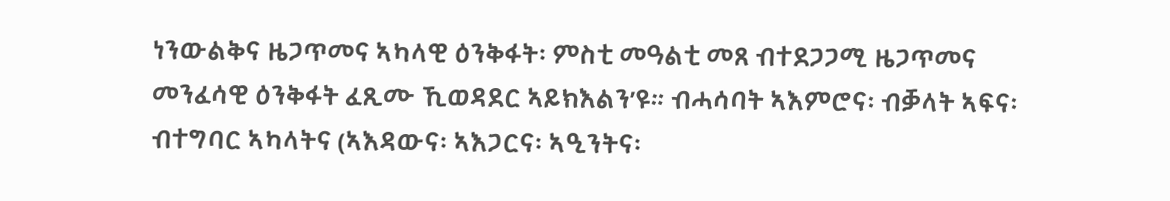ነንውልቅና ዜጋጥመና ኣካላዊ ዕንቅፋት፡ ምስቲ መዓልቲ መጸ ብተደጋጋሚ ዜጋጥመና መንፈሳዊ ዕንቅፋት ፈጺሙ ኺወዳደር ኣይክእልን’ዩ። ብሓሳባት ኣእምሮና፡ ብቓላት ኣፍና፡ ብተግባር ኣካላትና (ኣእዳውና፡ ኣእጋርና፡ ኣዒንትና፡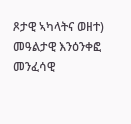ጾታዊ ኣካላትና ወዘተ) መዓልታዊ እንዕንቀፎ መንፈሳዊ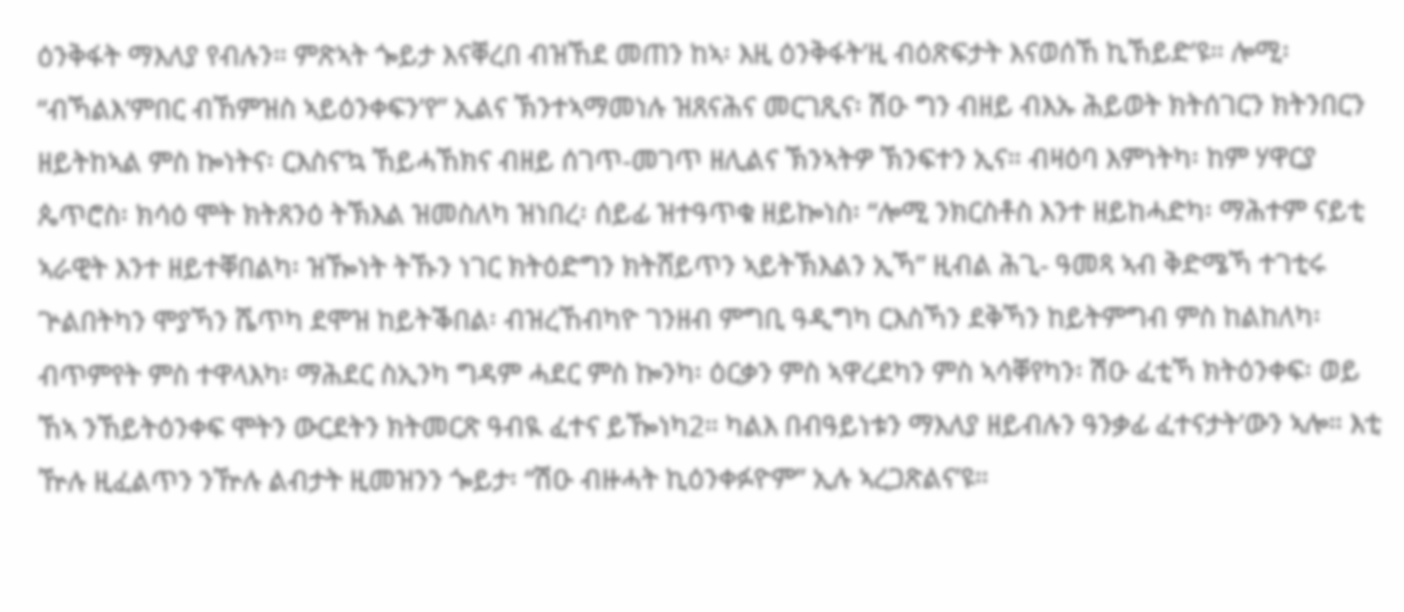ዕንቅፋት ማእለያ የብሉን። ምጽኣት ጐይታ እናቐረበ ብዝኸደ መጠን ከኣ፡ እዚ ዕንቅፋት’ዚ ብዕጽፍታት እናወሰኸ ኪኸይድ’ዩ። ሎሚ፡ “ብኻልእ’ምበር ብኸምዝስ ኣይዕንቀፍን’የ” ኢልና ኽንተኣማመነሉ ዝጸናሕና መርገጺና፡ ሽዑ ግን ብዘይ ብእኡ ሕይወት ክትሰገርን ክትንበርን ዘይትከኣል ምስ ኰነትና፡ ርእስና’ኳ ኸይሓኸክና ብዘይ ሰገጥ-መገጥ ዘሊልና ኽንኣትዎ ኽንፍተን ኢና። ብዛዕባ እምነትካ፡ ከም ሃዋርያ ጴጥሮስ፡ ክሳዕ ሞት ክትጸንዕ ትኽእል ዝመስለካ ዝነበረ፡ ሰይፊ ዝተዓጥቁ ዘይኰነስ፡ “ሎሚ ንክርስቶስ እንተ ዘይከሓድካ፡ ማሕተም ናይቲ ኣራዊት እንተ ዘይተቐበልካ፡ ዝዀነት ትኹን ነገር ክትዕድግን ክትሸይጥን ኣይትኽእልን ኢኻ” ዚብል ሕጊ- ዓመጻ ኣብ ቅድሜኻ ተገቲሩ ጕልበትካን ሞያኻን ሼጥካ ደሞዝ ከይትቕበል፡ ብዝረኸብካዮ ገንዘብ ምግቢ ዓዲግካ ርእስኻን ደቅኻን ከይትምግብ ምስ ከልከለካ፡ ብጥምየት ምስ ተዋላእካ፡ ማሕደር ስኢንካ ግዳም ሓደር ምስ ኰንካ፡ ዕርቃን ምስ ኣዋረደካን ምስ ኣሳቐየካን፡ ሽዑ ፈቲኻ ክትዕንቀፍ፡ ወይ ኸኣ ንኸይትዕንቀፍ ሞትን ውርደትን ክትመርጽ ዓብዪ ፈተና ይዀነካ2። ካልእ በብዓይነቱን ማእለያ ዘይብሉን ዓንቃፊ ፈተናታት’ውን ኣሎ። እቲ ዅሉ ዚፈልጥን ንዅሉ ልብታት ዚመዝንን ጐይታ፡ “ሽዑ ብዙሓት ኪዕንቀፉዮም” ኢሉ ኣረጋጽልና’ዩ።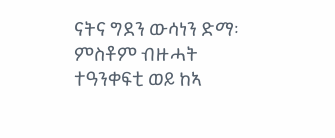ናትና ግደን ውሳነን ድማ፡ ምስቶም ብዙሓት ተዓንቀፍቲ ወይ ከኣ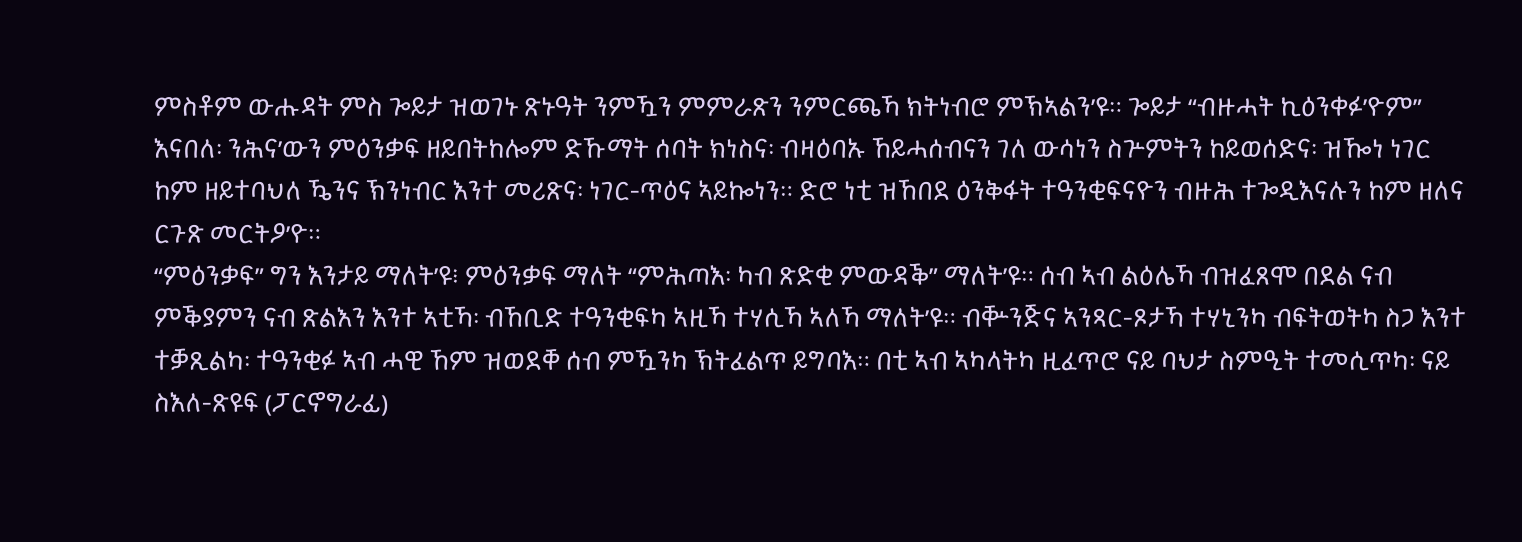ምስቶም ውሑዳት ምስ ጐይታ ዝወገኑ ጽኑዓት ንምዃን ምምራጽን ንምርጫኻ ክትነብሮ ምኽኣልን’ዩ። ጐይታ “ብዙሓት ኪዕንቀፉ’ዮም” እናበለ፡ ንሕና’ውን ምዕንቃፍ ዘይበትከሎም ድኹማት ሰባት ክነስና፡ ብዛዕባኡ ኸይሓሰብናን ገለ ውሳነን ስጕምትን ከይወሰድና፡ ዝዀነ ነገር ከም ዘይተባህለ ዄንና ኽንነብር እንተ መሪጽና፡ ነገር-ጥዕና ኣይኰነን። ድሮ ነቲ ዝኸበደ ዕንቅፋት ተዓንቂፍናዮን ብዙሕ ተጐዲእናሉን ከም ዘለና ርጉጽ መርትዖ’ዮ።
“ምዕንቃፍ” ግን እንታይ ማለት’ዩ፧ ምዕንቃፍ ማለት “ምሕጣእ፡ ካብ ጽድቂ ምውዳቕ” ማለት’ዩ። ሰብ ኣብ ልዕሌኻ ብዝፈጸሞ በደል ናብ ምቕያምን ናብ ጽልእን እንተ ኣቲኻ፡ ብኸቢድ ተዓንቂፍካ ኣዚኻ ተሃሲኻ ኣለኻ ማለት’ዩ። ብቝንጅና ኣንጻር-ጾታኻ ተሃኒንካ ብፍትወትካ ስጋ እንተ ተቓጺልካ፡ ተዓንቂፉ ኣብ ሓዊ ኸም ዝወደቐ ሰብ ምዃንካ ኽትፈልጥ ይግባእ። በቲ ኣብ ኣካላትካ ዚፈጥሮ ናይ ባህታ ስምዒት ተመሲጥካ፡ ናይ ስእለ-ጽዩፍ (ፓርኖግራፊ)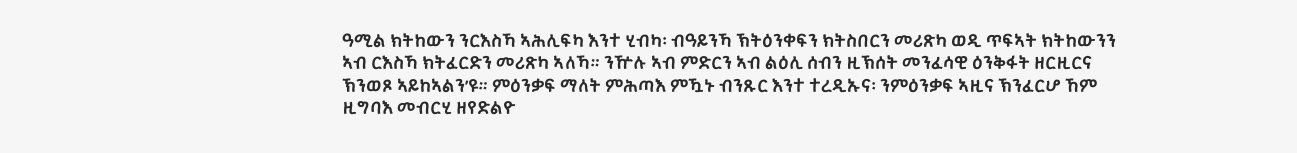ዓሚል ክትከውን ንርእስኻ ኣሕሊፍካ እንተ ሂብካ፡ ብዓይንኻ ኽትዕንቀፍን ክትስበርን መሪጽካ ወዲ ጥፍኣት ክትከውንን ኣብ ርእስኻ ክትፈርድን መሪጽካ ኣለኻ። ንዅሉ ኣብ ምድርን ኣብ ልዕሊ ሰብን ዚኽሰት መንፈሳዊ ዕንቅፋት ዘርዚርና ኽንወጾ ኣይከኣልን’ዩ። ምዕንቃፍ ማለት ምሕጣእ ምዃኑ ብንጹር እንተ ተረዲኡና፡ ንምዕንቃፍ ኣዚና ኽንፈርሆ ኸም ዚግባእ መብርሂ ዘየድልዮ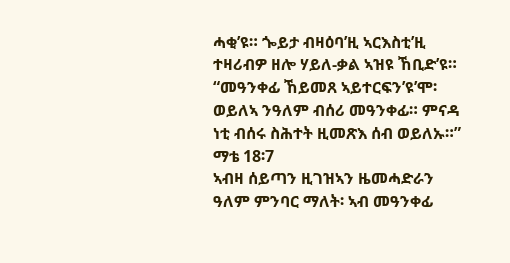ሓቂ’ዩ። ጐይታ ብዛዕባ’ዚ ኣርእስቲ’ዚ ተዛሪብዎ ዘሎ ሃይለ-ቃል ኣዝዩ ኸቢድ’ዩ።
“መዓንቀፊ ኸይመጸ ኣይተርፍን’ዩ’ሞ፡ ወይለኣ ንዓለም ብሰሪ መዓንቀፊ። ምናዳ ነቲ ብሰሩ ስሕተት ዚመጽእ ሰብ ወይለኡ።” ማቴ 18፡7
ኣብዛ ሰይጣን ዚገዝኣን ዜመሓድራን ዓለም ምንባር ማለት፡ ኣብ መዓንቀፊ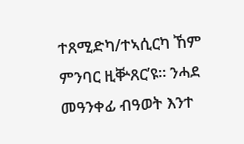ተጸሚድካ/ተኣሲርካ ኸም ምንባር ዚቝጸር’ዩ። ንሓደ መዓንቀፊ ብዓወት እንተ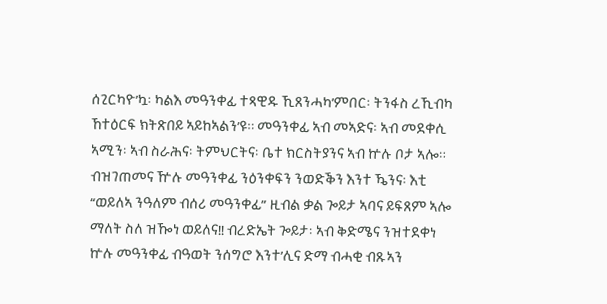ሰጊርካዮ’ኳ፡ ካልእ መዓንቀፊ ተጻዊዱ ኺጸንሓካ’ምበር፡ ትንፋስ ረኺብካ ኸተዕርፍ ክትጽበይ ኣይከኣልን’ዩ። መዓንቀፊ ኣብ መኣድና፡ ኣብ መደቀሲ ኣሚን፡ ኣብ ስራሕና፡ ትምህርትና፡ ቤተ ክርስትያንና ኣብ ኵሉ ቦታ ኣሎ። ብዝገጠመና ዅሉ መዓንቀፊ ንዕንቀፍን ንወድቕን እንተ ዄንና፡ እቲ “ወይለኣ ንዓለም ብሰሪ መዓንቀፊ” ዚብል ቃል ጐይታ ኣባና ይፍጸም ኣሎ ማለት ስለ ዝዀነ ወይለና!! ብረድኤት ጐይታ፡ ኣብ ቅድሜና ንዝተደቀነ ኵሉ መዓንቀፊ ብዓወት ንሰግሮ እንተ’ሊና ድማ ብሓቂ ብጹኣን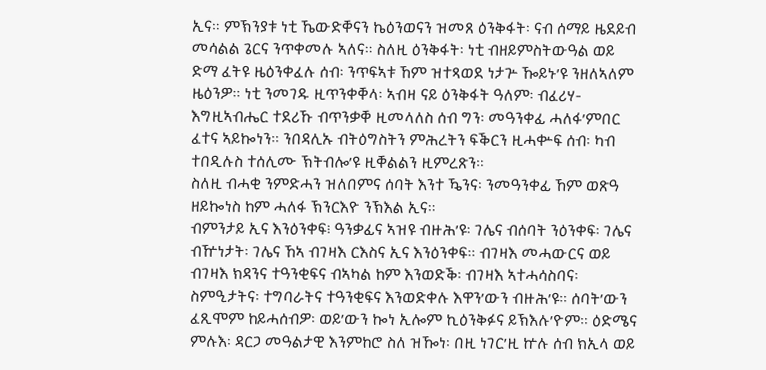ኢና። ምኽንያቱ ነቲ ኼውድቐናን ኬዕንወናን ዝመጸ ዕንቅፋት፡ ናብ ሰማይ ዜደይብ መሳልል ጌርና ንጥቀመሉ ኣለና። ስለዚ ዕንቅፋት፡ ነቲ ብዘይምስትውዓል ወይ ድማ ፈትዩ ዜዕንቀፈሉ ሰብ፡ ንጥፍኣቱ ኸም ዝተጻወደ ነታጕ ዀይኑ’ዩ ንዘለኣለም ዜዕንዎ። ነቲ ንመገዱ ዚጥንቀቐላ፡ ኣብዛ ናይ ዕንቅፋት ዓለም፡ ብፈሪሃ-እግዚኣብሔር ተደሪኹ ብጥንቃቐ ዚመላለስ ሰብ ግን፡ መዓንቀፊ ሓለፋ’ምበር ፈተና ኣይኰነን። ንበዳሊኡ ብትዕግስትን ምሕረትን ፍቕርን ዚሓቍፍ ሰብ፡ ካብ ተበዲሉስ ተሰሊሙ ኽትብሎ’ዩ ዚቐልልን ዚምረጽን።
ስለዚ ብሓቂ ንምድሓን ዝለበምና ሰባት እንተ ዄንና፡ ንመዓንቀፊ ኸም ወጽዓ ዘይኰነስ ከም ሓለፋ ኽንርእዮ ንኽእል ኢና።
ብምንታይ ኢና እንዕንቀፍ፧ ዓንቃፊና ኣዝዩ ብዙሕ’ዩ፡ ገሌና ብሰባት ንዕንቀፍ፡ ገሌና ብዅነታት፡ ገሌና ኸኣ ብገዛእ ርእስና ኢና እንዕንቀፍ። ብገዛእ መሓውርና ወይ ብገዛእ ክዳንና ተዓንቂፍና ብኣካል ከም እንወድቕ፡ ብገዛእ ኣተሓሳስባና፡ ስምዒታትና፡ ተግባራትና ተዓንቂፍና እንወድቀሉ እዋን’ውን ብዙሕ’ዩ። ሰባት’ውን ፈጺሞም ከይሓሰብዎ፡ ወይ’ውን ኰነ ኢሎም ኪዕንቅፉና ይኽእሉ’ዮም። ዕድሜና ምሉእ፡ ዳርጋ መዓልታዊ እንምከሮ ስለ ዝዀነ፡ በዚ ነገር’ዚ ኵሉ ሰብ ክኢላ ወይ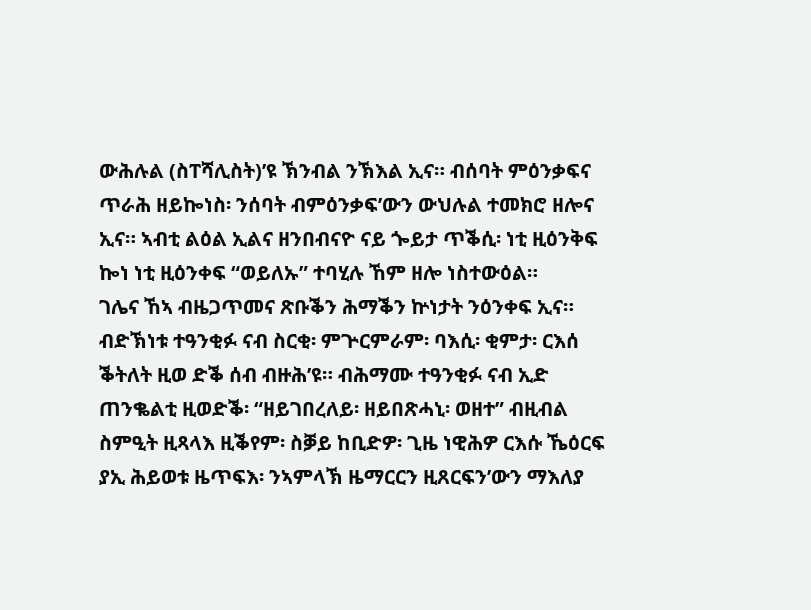ውሕሉል (ስፐሻሊስት)’ዩ ኽንብል ንኽእል ኢና። ብሰባት ምዕንቃፍና ጥራሕ ዘይኰነስ፡ ንሰባት ብምዕንቃፍ’ውን ውህሉል ተመክሮ ዘሎና ኢና። ኣብቲ ልዕል ኢልና ዘንበብናዮ ናይ ጐይታ ጥቕሲ፡ ነቲ ዚዕንቅፍ ኰነ ነቲ ዚዕንቀፍ “ወይለኡ” ተባሂሉ ኸም ዘሎ ነስተውዕል።
ገሌና ኸኣ ብዜጋጥመና ጽቡቕን ሕማቕን ኵነታት ንዕንቀፍ ኢና። ብድኽነቱ ተዓንቂፉ ናብ ስርቂ፡ ምጕርምራም፡ ባእሲ፡ ቂምታ፡ ርእሰ ቕትለት ዚወ ድቕ ሰብ ብዙሕ’ዩ። ብሕማሙ ተዓንቂፉ ናብ ኢድ ጠንቈልቲ ዚወድቕ፡ “ዘይገበረለይ፡ ዘይበጽሓኒ፡ ወዘተ” ብዚብል ስምዒት ዚጻላእ ዚቕየም፡ ስቓይ ከቢድዎ፡ ጊዜ ነዊሕዎ ርእሱ ኼዕርፍ ያኢ ሕይወቱ ዜጥፍእ፡ ንኣምላኽ ዜማርርን ዚጸርፍን’ውን ማእለያ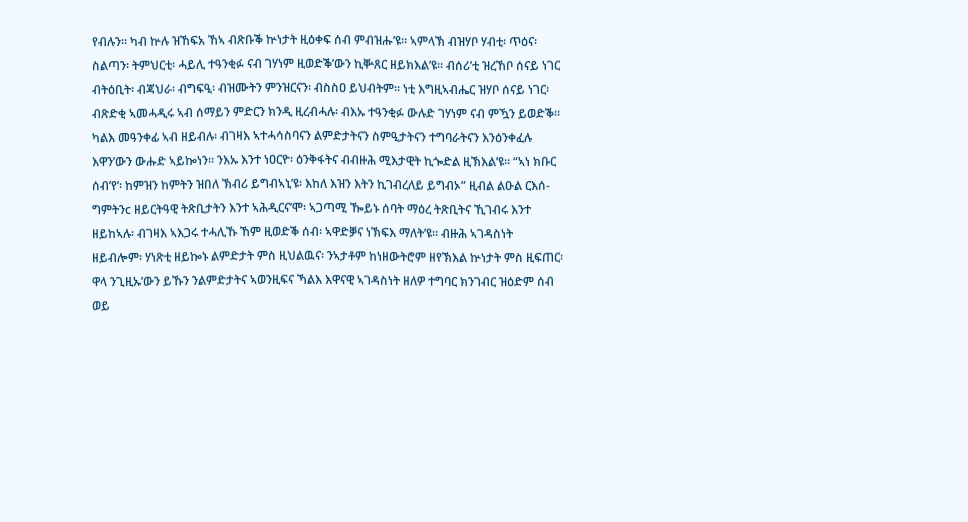የብሉን። ካብ ኵሉ ዝኸፍአ ኸኣ ብጽቡቕ ኵነታት ዚዕቀፍ ሰብ ምብዝሑ’ዩ። ኣምላኽ ብዝሃቦ ሃብቲ፡ ጥዕና፡ ስልጣን፡ ትምህርቲ፡ ሓይሊ ተዓንቂፉ ናብ ገሃነም ዚወድቕ’ውን ኪቝጸር ዘይክእል’ዩ። ብሰሪ’ቲ ዝረኸቦ ሰናይ ነገር ብትዕቢት፡ ብጃህራ፡ ብግፍዒ፡ ብዝሙትን ምንዝርናን፡ ብስስዐ ይህብትም። ነቲ እግዚኣብሔር ዝሃቦ ሰናይ ነገር፡ ብጽድቂ ኣመሓዲሩ ኣብ ሰማይን ምድርን ክንዲ ዚረብሓሉ፡ ብእኡ ተዓንቂፉ ውሉድ ገሃነም ናብ ምዃን ይወድቕ።
ካልእ መዓንቀፊ ኣብ ዘይብሉ፡ ብገዛእ ኣተሓሳስባናን ልምድታትናን ስምዒታትናን ተግባራትናን እንዕንቀፈሉ እዋን’ውን ውሑድ ኣይኰነን። ንእኡ እንተ ነዐርዮ፡ ዕንቅፋትና ብብዙሕ ሚእታዊት ኪጐድል ዚኽእል’ዩ። “ኣነ ክቡር ሰብ’የ’፡ ከምዝን ከምትን ዝበለ ኽብሪ ይግብኣኒ’ዩ፡ እከለ እዝን እትን ኪገብረለይ ይግብኦ” ዚብል ልዑል ርእሰ-ግምትንc ዘይርትዓዊ ትጽቢታትን እንተ ኣሕዲርና’ሞ፡ ኣጋጣሚ ዀይኑ ሰባት ማዕረ ትጽቢትና ኺገብሩ እንተ ዘይከኣሉ፡ ብገዛእ ኣእጋሩ ተሓሊኹ ኸም ዚወድቕ ሰብ፡ ኣዋድቓና ነኽፍእ ማለት’ዩ። ብዙሕ ኣገዳስነት ዘይብሎም፡ ሃነጽቲ ዘይኰኑ ልምድታት ምስ ዚህልዉና፡ ንኣታቶም ከነዘውትሮም ዘየኽእል ኵነታት ምስ ዚፍጠር፡ ዋላ ንጊዚኡ’ውን ይኹን ንልምድታትና ኣወንዚፍና ኻልእ እዋናዊ ኣገዳስነት ዘለዎ ተግባር ክንገብር ዝዕድም ሰብ ወይ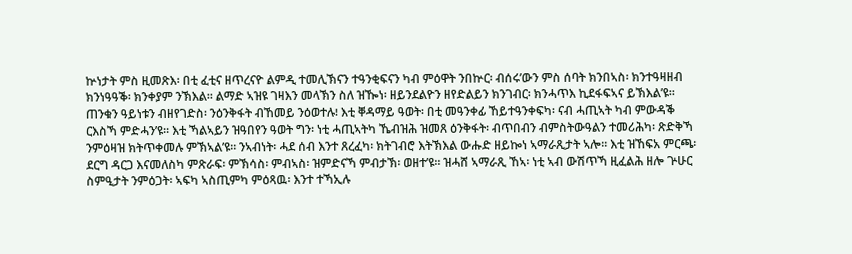ኵነታት ምስ ዚመጽእ፡ በቲ ፈቲና ዘጥረናዮ ልምዲ ተመሊኽናን ተዓንቂፍናን ካብ ምዕዋት ንበኵር፡ ብሰሩ’ውን ምስ ሰባት ክንበኣስ፡ ክንተዓዛዘብ ክንነዓዓቕ፡ ክንቀያም ንኽእል። ልማድ ኣዝዩ ገዛእን መላኽን ስለ ዝዀነ፡ ዘይንደልዮን ዘየድልይን ክንገብር፡ ክንሓጥእ ኪደፋፍኣና ይኽእል’ዩ።
ጠንቁን ዓይነቱን ብዘየገድስ፡ ንዕንቅፋት ብኸመይ ንዕወተሉ፧ እቲ ቐዳማይ ዓወት፡ በቲ መዓንቀፊ ኸይተዓንቀፍካ፡ ናብ ሓጢኣት ካብ ምውዳቕ ርእስኻ ምድሓን’ዩ። እቲ ኻልኣይን ዝዓበየን ዓወት ግን፡ ነቲ ሓጢኣትካ ኼብዝሕ ዝመጸ ዕንቅፋት፡ ብጥበብን ብምስትውዓልን ተመሪሕካ፡ ጽድቅኻ ንምዕዛዝ ክትጥቀመሉ ምኽኣል’ዩ። ንኣብነት፡ ሓደ ሰብ እንተ ጸረፈካ፡ ክትገብሮ እትኽእል ውሑድ ዘይኰነ ኣማራጺታት ኣሎ። እቲ ዝኸፍአ ምርጫ፡ ደርግ ዳርጋ እናመለስካ ምጽራፍ፡ ምኽሳስ፡ ምብኣስ፡ ዝምድናኻ ምብታኽ፡ ወዘተ’ዩ። ዝሓሸ ኣማራጺ ኸኣ፡ ነቲ ኣብ ውሽጥኻ ዚፈልሕ ዘሎ ጕሁር ስምዒታት ንምዕጋት፡ ኣፍካ ኣስጢምካ ምዕጻዉ፡ እንተ ተኻኢሉ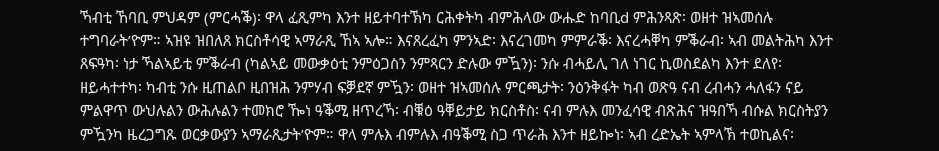ኻብቲ ኸባቢ ምህዳም (ምርሓቕ)፡ ዋላ ፈጺምካ እንተ ዘይተባተኽካ ርሕቀትካ ብምሕላው ውሑድ ከባቢd ምሕንጻጽ፡ ወዘተ ዝኣመሰሉ ተግባራት’ዮም። ኣዝዩ ዝበለጸ ክርስቶሳዊ ኣማራጺ ኸኣ ኣሎ። እናጸረፈካ ምንኣድ፡ እናረገመካ ምምራቕ፡ እናረሓቐካ ምቕራብ፡ ኣብ መልትሕካ እንተ ጸፍዓካ፡ ነታ ኻልኣይቲ ምቕራብ (ካልኣይ መውቃዕቲ ንምዕጋስን ንምጻርን ድሉው ምዃን)፡ ንሱ ብሓይሊ ገለ ነገር ኪወስደልካ እንተ ደለየ፡ ዘይሓተተካ፡ ካብቲ ንሱ ዚጠልቦ ዚበዝሕ ንምሃብ ፍቓደኛ ምዃን፡ ወዘተ ዝኣመሰሉ ምርጫታት፡ ንዕንቅፋት ካብ ወጽዓ ናብ ረብሓን ሓለፋን ናይ ምልዋጥ ውህሉልን ውሕሉልን ተመክሮ ዀነ ዓቕሚ ዘጥረኻ፡ ብቑዕ ዓቐይታይ ክርስቶስ፡ ናብ ምሉእ መንፈሳዊ ብጽሕና ዝዓበኻ ብሱል ክርስትያን ምዃንካ ዜረጋግጹ ወርቃውያን ኣማራጺታት’ዮም። ዋላ ምሉእ ብምሉእ ብዓቕሚ ስጋ ጥራሕ እንተ ዘይኰነ፡ ኣብ ረድኤት ኣምላኽ ተወኪልና፡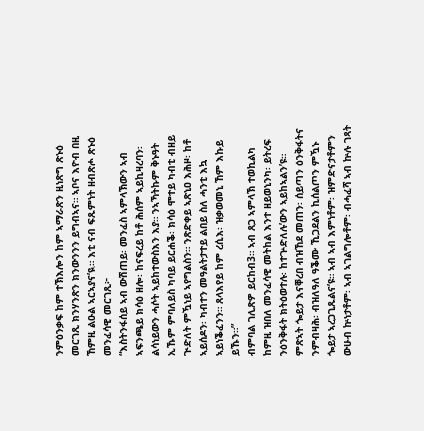ንምዕንቃፍ ከም ተኽእሎን ከም ኣማራጽን ዚነጽግ ጽኑዕ መርገጺ ክንሃንጽን ክንውንንን ይግብኣና። ኣቦና እዮብ በዚ ኸምዚ ልዑል ኣርኣያና’ዪ። እቲ ናብ ፍጹምነት ዘብጽሖ ጽኑዕ መንፈሳዊ መርገጺ፦
“እስትንፋሰይ ኣብ ውሽጠይ፡ መንፈስ ኣምላኽውን ኣብ ኣፍንጫይ ክሳዕ ዘሎ፡ ከናፍረይ ከቶ ሕሰም ኣይኪዛረባን፡ ልሳነይውን ሓሶት ኣይከተውስእን እያ። ንኣኻትኩም ቅኑዓት ኢኹም ምባለይስ ካባይ ይርሐቕ፡ ክሳዕ ሞተይ ካብቲ ብዘይ ጒድለት ምዃነይ ኣየግልስን። ንጽድቀይ ኣጽኒዐ እሕዞ፡ ከቶ ኣይሰዶን፡ ካብተን መዓልትታተይ ልበይ ስለ ሓንቲ እኳ ኣይነቕፈንን። ጸላእየይ ከም ረሲእ፡ ዝቃወመኒ ኸም እኩይ ይኹን።”
ብምባል ገሊጽዎ ይርከብ3። ኣብ ጸጋ ኣምላኽ ተወኪልካ ከምዚ ዝበለ መንፈሳዊ መትከል እንተ ዘይወኒንካ፡ ይትረፍ ንዕንቅፋት ክትዕወተሉ፡ ከተጕድለሉ’ውን ኣይከኣልን’ዩ።
ምጽኣት ጐይታ እናቐረበ ብዝኸደ መጠን፡ ሰይጣን ዕንቅፋትና ንምብዛሕ፡ ብዝለዓለ ዓቕሙ ኺጋደልን ኪሰልጦን ምዃኑ ጐይታ ኣረጋጊጹልና’ዩ። ኣብ ኣብ እምነቶም፡ ዝምድናታቶምን ውሁብ ኵነታቶም፡ ኣብ ኣገልግሎቶም፡ ብሓፈሻ ኣብ ኵሉ ገጻት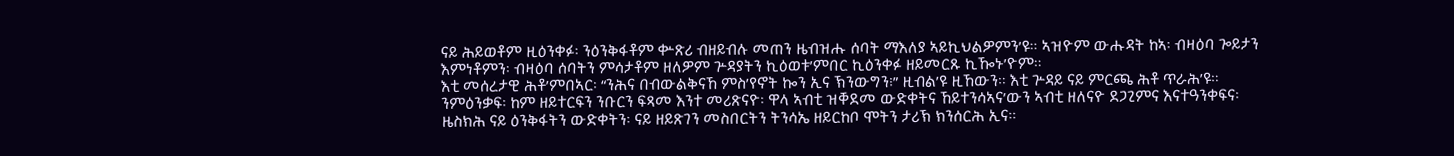ናይ ሕይወቶም ዚዕንቀፉ፡ ንዕንቅፋቶም ቍጽሪ ብዘይብሉ መጠን ዜብዝሑ ሰባት ማእለያ ኣይኪህልዎምን’ዩ። ኣዝዮም ውሑዳት ከኣ፡ ብዛዕባ ጐይታን እምነቶምን፡ ብዛዕባ ሰባትን ምሳታቶም ዘለዎም ጕዳያትን ኪዕወቱ’ምበር ኪዕንቀፉ ዘይመርጹ ኪዀኑ’ዮም።
እቲ መሰረታዊ ሕቶ’ምበኣር፡ “ንሕና በብውልቅናኸ ምስ’የኖት ኰን ኢና ኽንውግን፧” ዚብል’ዩ ዚኸውን። እቲ ጕዳይ ናይ ምርጫ ሕቶ ጥራሕ’ዩ። ንምዕንቃፍ፡ ከም ዘይተርፍን ንቡርን ፍጻመ እንተ መሪጽናዮ፡ ዋላ ኣብቲ ዝቐደመ ውድቀትና ኸይተንሳኣና’ውን ኣብቲ ዘለናዮ ደጋጊምና እናተዓንቀፍና፡ ዜስክሕ ናይ ዕንቅፋትን ውድቀትን፡ ናይ ዘይጽገን መስበርትን ትንሳኤ ዘይርከቦ ሞትን ታሪኽ ክንሰርሕ ኢና።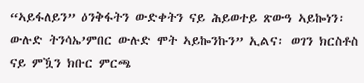“ኣይፋለይን” ዕንቅፋትን ውድቀትን ናይ ሕይወተይ ጽውዓ ኣይኰነን፡ ውሉድ ትንሳኤ’ምበር ውሉድ ሞት ኣይኰንኩን” ኢልና፡ ወገን ክርስቶስ ናይ ምዃን ክቡር ምርጫ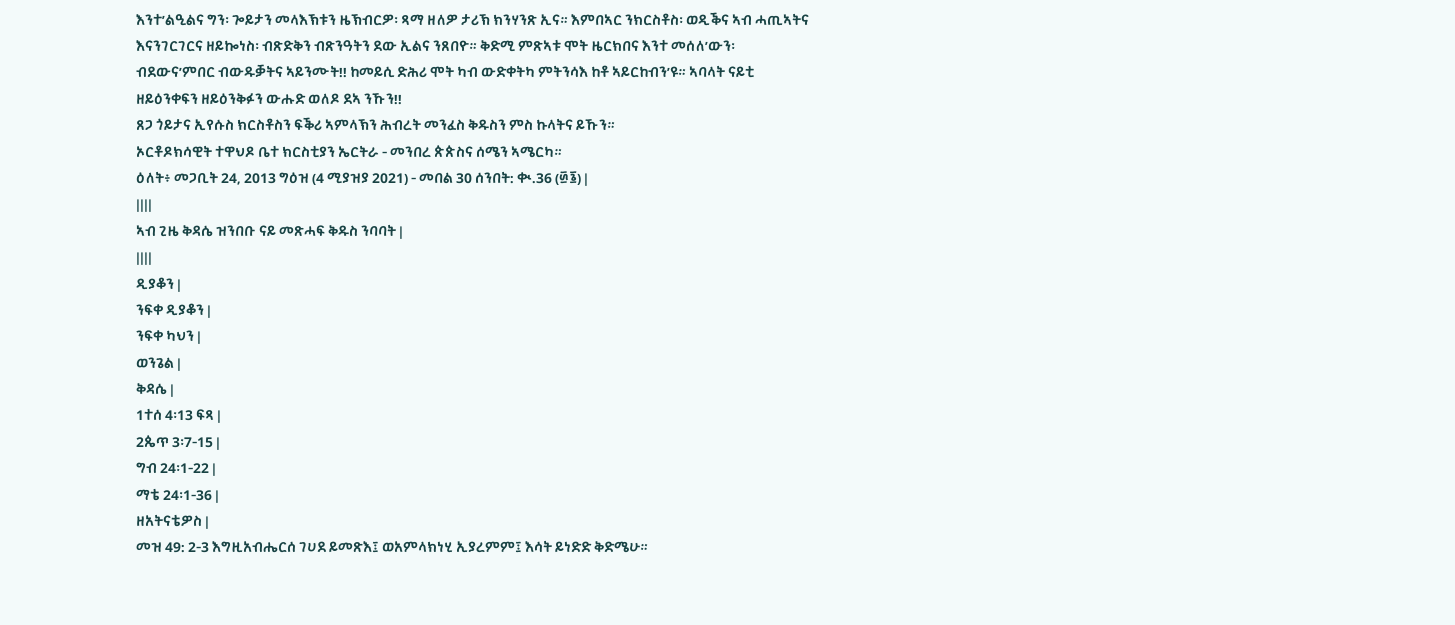እንተ’ልዒልና ግን፡ ጐይታን መላእኽቱን ዜኽብርዎ፡ ጻማ ዘለዎ ታሪኽ ክንሃንጽ ኢና። እምበኣር ንክርስቶስ፡ ወዲቕና ኣብ ሓጢኣትና እናንገርገርና ዘይኰነስ፡ ብጽድቅን ብጽንዓትን ደው ኢልና ንጸበዮ። ቅድሚ ምጽኣቱ ሞት ዜርክበና እንተ መሰለ’ውን፡ ብደውና’ምበር ብውዱቓትና ኣይንሙት!! ከመይሲ ድሕሪ ሞት ካብ ውድቀትካ ምትንሳእ ከቶ ኣይርከብን’ዩ። ኣባላት ናይቲ ዘይዕንቀፍን ዘይዕንቅፉን ውሑድ ወለዶ ደኣ ንኹን!!
ጸጋ ጎይታና ኢየሱስ ክርስቶስን ፍቕሪ ኣምላኽን ሕብረት መንፈስ ቅዱስን ምስ ኩላትና ይኹን።
ኦርቶዶክሳዊት ተዋህዶ ቤተ ክርስቲያን ኤርትራ - መንበረ ጵጵስና ሰሜን ኣሜርካ።
ዕለት፥ መጋቢት 24, 2013 ግዕዝ (4 ሚያዝያ 2021) - መበል 30 ሰንበት: ቊ.36 (፴፮) |
||||
ኣብ ጊዜ ቅዳሴ ዝንበቡ ናይ መጽሓፍ ቅዱስ ንባባት |
||||
ዲያቆን |
ንፍቀ ዲያቆን |
ንፍቀ ካህን |
ወንጌል |
ቅዳሴ |
1ተሰ 4፡13 ፍጻ |
2ጴጥ 3፡7-15 |
ግብ 24፡1-22 |
ማቴ 24፡1-36 |
ዘአትናቴዎስ |
መዝ 49: 2-3 እግዚአብሔርሰ ገሀደ ይመጽእ፤ ወአምላክነሂ ኢያረምም፤ እሳት ይነድድ ቅድሜሁ።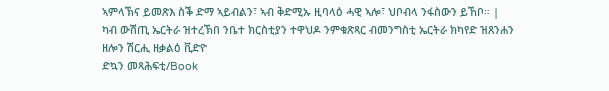ኣምላኽና ይመጽእ ስቕ ድማ ኣይብልን፣ ኣብ ቅድሚኡ ዚባላዕ ሓዊ ኣሎ፣ ህቦብላ ንፋስውን ይኸቦ። |
ካብ ውሽጢ ኤርትራ ዝተረኽበ ንቤተ ክርስቲያን ተዋህዶ ንምቁጽጻር ብመንግስቲ ኤርትራ ክካየድ ዝጸንሐን ዘሎን ሽርሒ ዘቃልዕ ቪድዮ
ድኳን መጻሕፍቲ/Book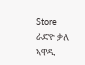Store
ራድዮ ቃለ ኣዋዲ